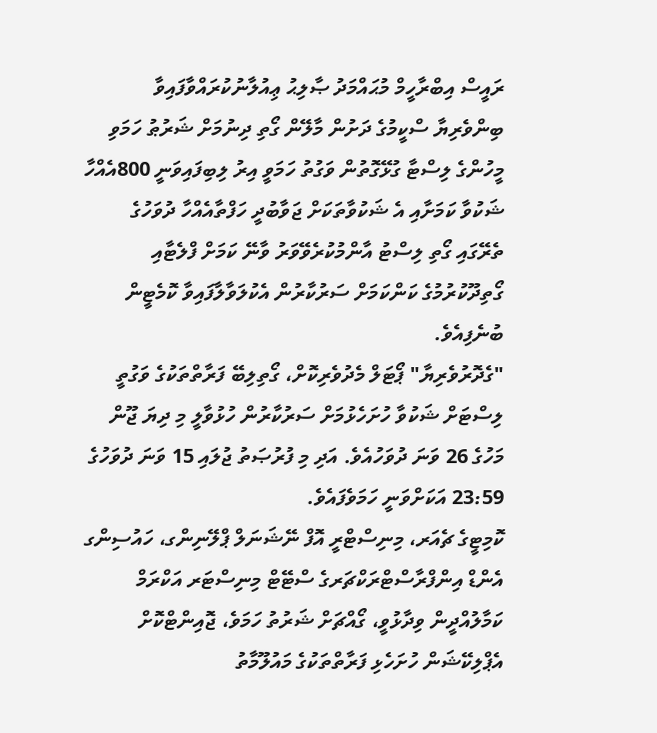ރައީސް އިބްރާހީމް މުޙައްމަދު ޞާލިޙު ޢިއުލާނުކުރައްވާފައިވާ ބިންވެރިޔާ ސްކީމުގެ ދަށުން މާލޭން ގޯތި ދިނުމަށް ޝަރުޠު ހަމަވި މީހުންގެ ލިސްޓާ ގުޅޭގޮތުން ވަގުތު ހަމަވީ އިރު ލިބިފައިވަނީ 800އެއްހާ ޝަކުވާ ކަމަށާއި އެ ޝަކުވާތަކަށް ޖަވާބުދީ ހަފްތާއެއްހާ ދުވަހުގެ ތެރޭގައި ގޯތި ލިސްޓު އާންމުކުރެވޭވަރު ވާނޭ ކަމަށް ފްލެޓާއި ގޯތިދޫކުރުމުގެ ކަންކަމަށް ސަރުކާރުން އެކުލަވާލާފައިވާ ކޮމެޓީން ބުނެފިއެވެ.
"ގެދޮރުވެރިޔާ" ޕޯޓަލް މެދުވެރިކޮށް، ގޯތިލިބޭ ފަރާތްތަކުގެ ވަގުތީ ލިސްޓަށް ޝަކުވާ ހުށަހެޅުމަށް ސަރުކާރުން ހުޅުވާލީ މި ދިޔަ ޖޫން މަހުގެ 26 ވަނަ ދުވަހުއެވެ. އަދި މި ފުރުޞަތު ޖުލައި 15 ވަނަ ދުވަހުގެ 23:59 އަކަށްވަނީ ހަމަވެފައެވެ.
ކޮމިޓީގެ ޗެއަރ، މިނިސްޓްރީ އޮފް ނޭޝަނަލް ޕްލޭނިންގ، ހައުސިންގ އެންޑް އިންފްރާސްޓްރަކްޗަރގެ ސްޓޭޓް މިނިސްޓަރ އަކްރަމް ކަމާލުއްދީން ވިދާޅުވީ، ގޯއްޗަށް ޝަރުތު ހަމަވެ، ޖޮއިންޓްކޮށް އެޕްލިކޭޝަން ހުށަހެޅި ފަރާތްތަކުގެ މައުލޫމާތު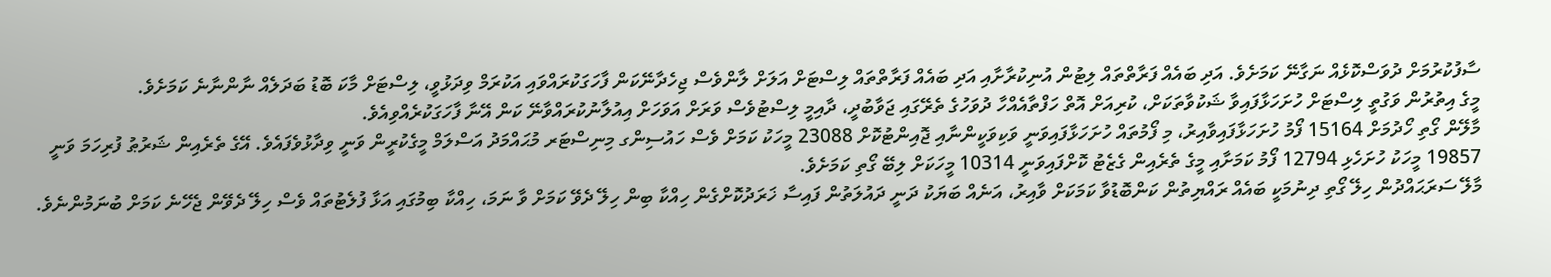ސާފުކުރުމަށް ދުވަސްކޮޅެއް ނަގާނޭ ކަމަށެވެ. އަދި ބައެއް ފަރާތްތައް ލިޓުން އުނިކުރާށާއި އަދި ބައެއް ފަރާތްތައް ލިސްޓަށް އަލަށް ލާންވެސް ޖިހެދާނޭކަން ފާހަގަކުރައްވައި އަކުރަމް ވިދަޅުވީ، ލިސްޓަށް މާކަ ބޮޑު ބަދަލެއް ނާންނާނެ ކަމަށެވެ.
މީގެ އިތުރުން ވަގުތީ ލިސްޓަށް ހުށަހަޅާފައިވާ ޝަކުވާތަކަށް، ކުރިއަށް އޮތް ހަފްތާއެއްހާ ދުވަހުގެ ތެރޭގައި ޖަވާބުދީ، ދާއިމީ ލިސްޓުވެސް ވަރަށް އަވަހަށް އިއުލާނުކުރައްވާނޭ ކަން އޭނާ ފާހަގަކުރެއްވިއެވެ.
މާލޭން ގޯތި ހޯދުމަށް 15164 ފޯމު ހުށަހަޅާފައިވާއިރު، މި ފޯމުތައް ހުށަހަޅާފައިވަނީ ވަކިވަކީންނާއި ޖޮއިންޓުކޮށް 23088 މީހަކު ކަމަށް ވެސް ހައުސިންގ މިނިސްޓަރ މުޙައްމަދު އަސްލަމް މީގެކުރީން ވަނީ ވިދާޅުވެފައެވެ. އޭގެ ތެރެއިން ޝަރުޠު ފުރިހަމަ ވަނީ 19857 މީހަކު ހުށަހެޅި 12794 ފޯމު ކަމަށާއި މީގެ ތެރެއިން ގެޒެޓު ކޮށްފައިވަނީ 10314 މީހަކަށް ލިބޭ ގޯތި ކަމަށެވެ.
މާލޭ ސަރަޙައްދުން ހިލޭ ގޯތި ދިނުމަކީ ބައެއް ރައްޔިތުން ކަންބޮޑުވާ ކަމަކަށް ވާއިރު، އަނެއް ބަޔަކު ދަނީ ދައުލަތުން ފައިސާ ޚަރަދުކޮށްގެން ހިއްކާ ބިން ހިލޭ ދެވޭ ކަމަށް ވާ ނަމަ، ހިއްކާ ބިމުގައި އަޅާ ފުލެޓުތައް ވެސް ހިލޭ ދެވޭން ޖެހޭނެ ކަމަށް ބުނަމުންނެވެ.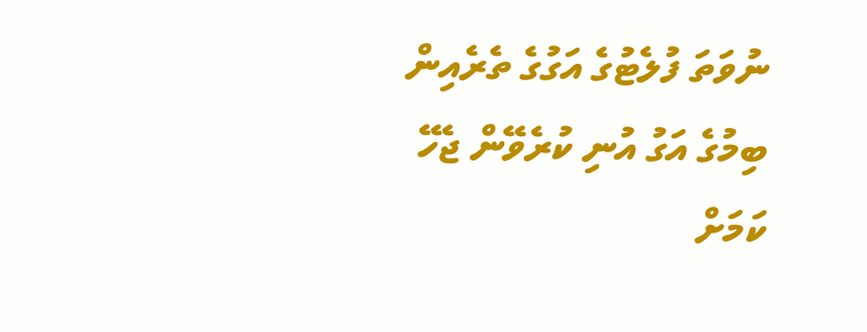ނުވަތަ ފުލެޓުގެ އަގުގެ ތެރެއިން ބިމުގެ އަގު އުނި ކުރެވޭން ޖެހޭ ކަމަށް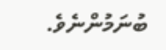ބުނަމުންނެވެ.